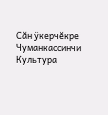Сăн ÿкерчĕкре Чуманкассинчи Культура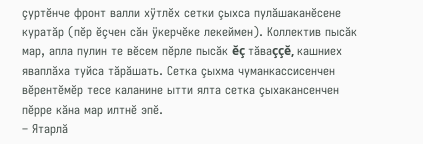çуртĕнче фронт валли хÿтлĕх сетки çыхса пулăшаканĕсене куратăр (пĕр ĕçчен сăн ÿкерчĕке лекеймен). Коллектив пысăк мар, апла пулин те вĕсем пĕрле пысăк ĕç тăваççĕ, кашниех яваплăха туйса тăрăшать. Сетка çыхма чуманкассисенчен вĕрентĕмĕр тесе каланине ытти ялта сетка çыхакансенчен пĕрре кăна мар илтнĕ эпĕ.
– Ятарлă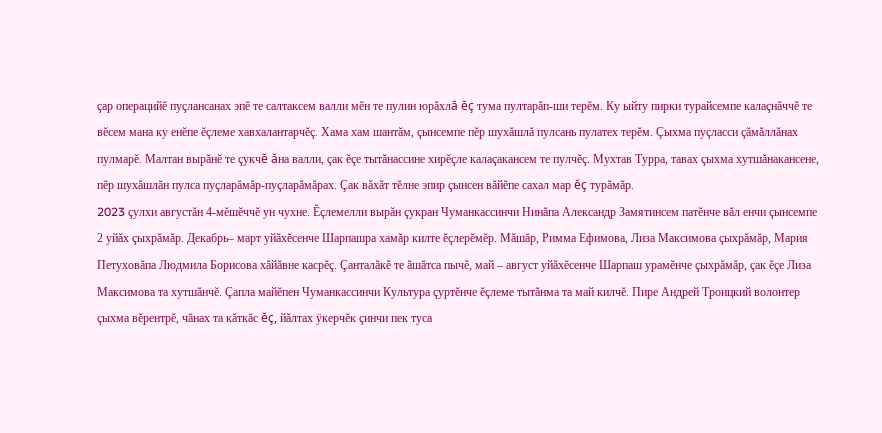çар операцийĕ пуçлансанах эпĕ те салтаксем валли мĕн те пулин юрăхлă ĕç тума пултарăп-ши терĕм. Ку ыйту пирки турайсемпе калаçнăччĕ те вĕсем мана ку енĕпе ĕçлеме хавхалантарчĕç. Хама хам шантăм, çынсемпе пĕр шухăшлă пулсань пулатех терĕм. Çыхма пуçласси çăмăллăнах пулмарĕ. Малтан вырăнĕ те çукчĕ ăна валли, çак ĕçе тытăнассине хирĕçле калаçакансем те пулчĕç. Мухтав Турра, тавах çыхма хутшăнакансене, пĕр шухăшлăн пулса пуçларăмăр-пуçларăмăрах. Çак вăхăт тĕлне эпир çынсен вăйĕпе сахал мар ĕç турăмăр.
2023 çулхи августăн 4-мĕшĕччĕ ун чухне. Ĕçлемелли вырăн çукран Чуманкассинчи Нинăпа Александр Замятинсем патĕнче вăл енчи çынсемпе 2 уйăх çыхрăмăр. Декабрь– март уйăхĕсенче Шарпашра хамăр килте ĕçлерĕмĕр. Мăшăр, Римма Ефимова, Лиза Максимова çыхрăмăр, Мария Петуховăпа Людмила Борисова хăйăвне касрĕç. Çанталăкĕ те ăшăтса пычĕ, май – август уйăхĕсенче Шарпаш урамĕнче çыхрăмăр, çак ĕçе Лиза Максимова та хутшăнчĕ. Çапла майĕпен Чуманкассинчи Культура çуртĕнче ĕçлеме тытăнма та май килчĕ. Пире Андрей Троицкий волонтер çыхма вĕрентрĕ, чăнах та кăткăс ĕç, йăлтах ÿкерчĕк çинчи пек туса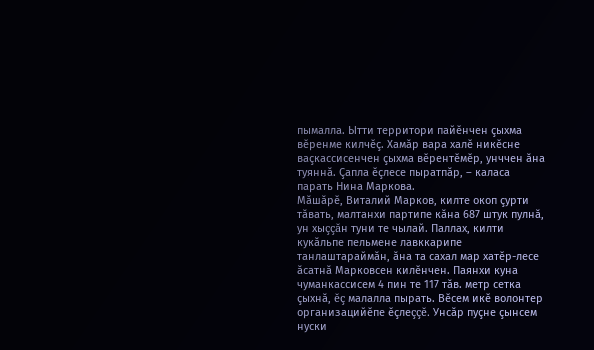пымалла. Ытти территори пайĕнчен çыхма вĕренме килчĕç. Хамăр вара халĕ никĕсне ваçкассисенчен çыхма вĕрентĕмĕр, унччен ăна туяннă. Çапла ĕçлесе пыратпăр, – каласа парать Нина Маркова.
Мăшăрĕ, Виталий Марков, килте окоп çурти тăвать, малтанхи партипе кăна 687 штук пулнă, ун хыççăн туни те чылай. Паллах, килти кукăльпе пельмене лавккарипе танлаштараймăн, ăна та сахал мар хатĕр-лесе ăсатнă Марковсен килĕнчен. Паянхи куна чуманкассисем 4 пин те 117 тăв. метр сетка çыхнă, ĕç малалла пырать. Вĕсем икĕ волонтер организацийĕпе ĕçлеççĕ. Унсăр пуçне çынсем нуски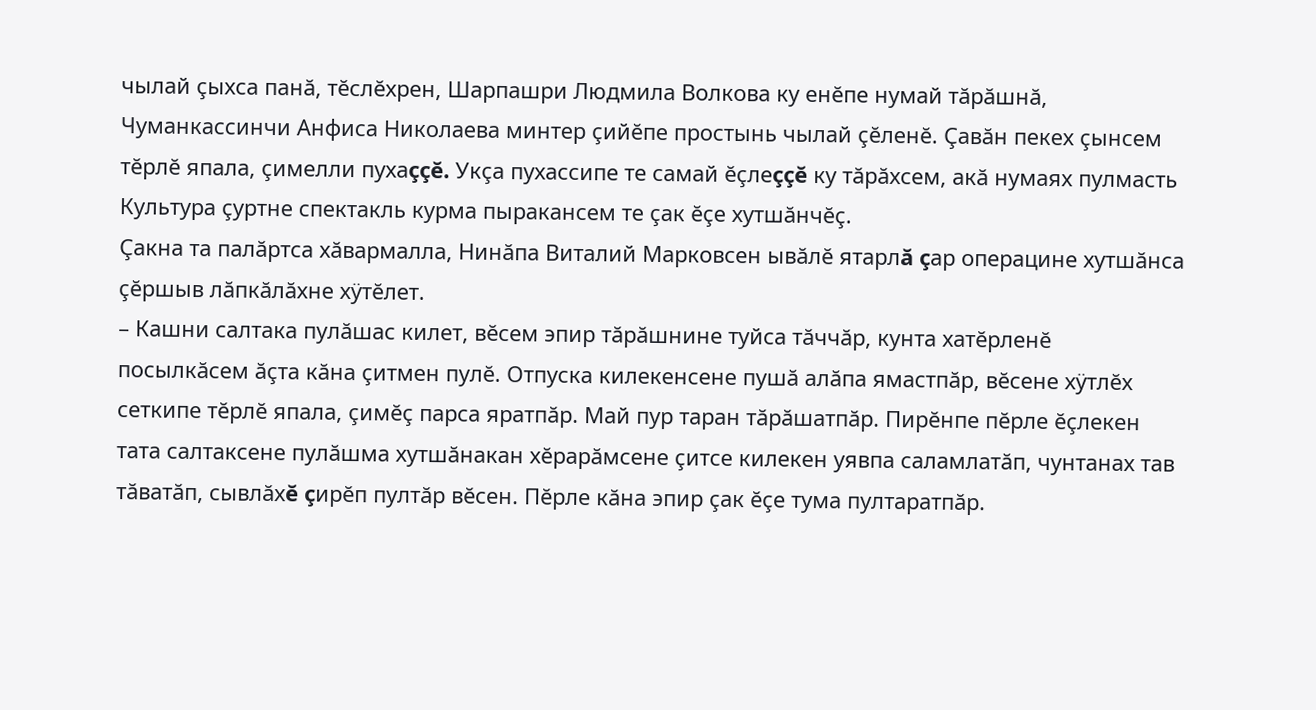чылай çыхса панă, тĕслĕхрен, Шарпашри Людмила Волкова ку енĕпе нумай тăрăшнă, Чуманкассинчи Анфиса Николаева минтер çийĕпе простынь чылай çĕленĕ. Çавăн пекех çынсем тĕрлĕ япала, çимелли пухаççĕ. Укçа пухассипе те самай ĕçлеççĕ ку тăрăхсем, акă нумаях пулмасть Культура çуртне спектакль курма пыракансем те çак ĕçе хутшăнчĕç.
Çакна та палăртса хăвармалла, Нинăпа Виталий Марковсен ывăлĕ ятарлă çар операцине хутшăнса çĕршыв лăпкăлăхне хÿтĕлет.
– Кашни салтака пулăшас килет, вĕсем эпир тăрăшнине туйса тăччăр, кунта хатĕрленĕ посылкăсем ăçта кăна çитмен пулĕ. Отпуска килекенсене пушă алăпа ямастпăр, вĕсене хÿтлĕх сеткипе тĕрлĕ япала, çимĕç парса яратпăр. Май пур таран тăрăшатпăр. Пирĕнпе пĕрле ĕçлекен тата салтаксене пулăшма хутшăнакан хĕрарăмсене çитсе килекен уявпа саламлатăп, чунтанах тав тăватăп, сывлăхĕ çирĕп пултăр вĕсен. Пĕрле кăна эпир çак ĕçе тума пултаратпăр.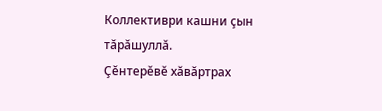Коллективри кашни çын тăрăшуллă.
Çĕнтерĕвĕ хăвăртрах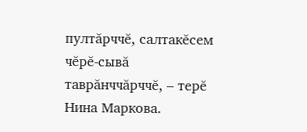пултăрччĕ, салтакĕсем чĕрĕ-сывă таврăнччăрччĕ, – терĕ Нина Маркова.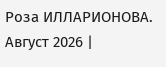Роза ИЛЛАРИОНОВА.
Август 2026 |